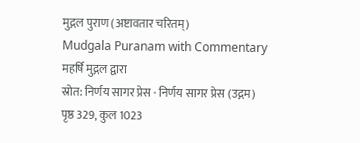मुद्गल पुराण (अष्टावतार चरितम्)
Mudgala Puranam with Commentary
महर्षि मुद्गल द्वारा
स्रोत: निर्णय सागर प्रेस · निर्णय सागर प्रेस (उद्गम)
पृष्ठ 329, कुल 1023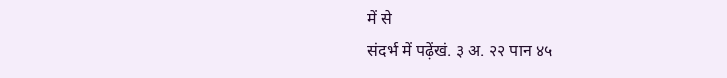में से
संदर्भ में पढ़ेंखं. ३ अ. २२ पान ४५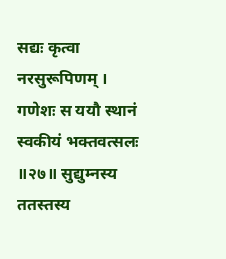सद्यः कृत्वा नरसुरूपिणम् । गणेशः स ययौ स्थानं स्वकीयं भक्तवत्सलः ॥२७॥ सुद्युम्नस्य ततस्तस्य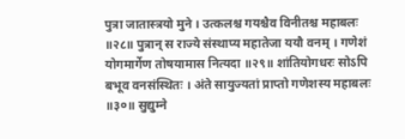पुत्रा जातास्त्रयो मुने । उत्कलश्च गयश्चैव विनीतश्च महाबलः ॥२८॥ पुत्रान् स राज्ये संस्थाप्य महातेजा ययौ वनम् । गणेशं योगमार्गेण तोषयामास नित्यदा ॥२९॥ शांतियोगधरः सोऽपि बभूव वनसंस्थितः । अंते सायुज्यतां प्राप्तो गणेशस्य महाबलः ॥३०॥ सुद्युम्ने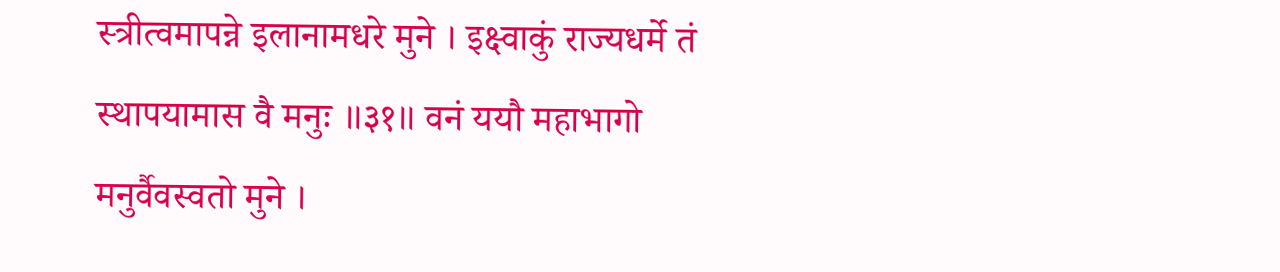स्त्रीत्वमापन्ने इलानामधरे मुने । इक्ष्वाकुं राज्यधर्मे तं स्थापयामास वै मनुः ॥३१॥ वनं ययौ महाभागो मनुर्वैवस्वतो मुने ।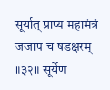सूर्यात् प्राप्य महामंत्रं जजाप च षडक्षरम् ॥३२॥ सूर्येण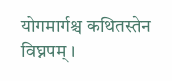योगमार्गश्च कथितस्तेन विघ्नपम् ।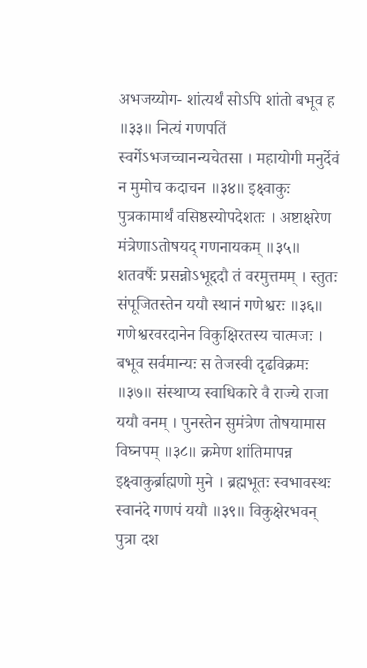अभजय्योग- शांत्यर्थं सोऽपि शांतो बभूव ह ॥३३॥ नित्यं गणपतिं स्वर्गेऽभजच्चानन्यचेतसा । महायोगी मनुर्देवं न मुमोच कदाचन ॥३४॥ इक्ष्वाकुः पुत्रकामार्थं वसिष्ठस्योपदेशतः । अष्टाक्षरेण मंत्रेणाऽतोषयद् गणनायकम् ॥३५॥ शतवर्षैः प्रसन्नोऽभूद्ददौ तं वरमुत्तमम् । स्तुतः संपूजितस्तेन ययौ स्थानं गणेश्वरः ॥३६॥ गणेश्वरवरदानेन विकुक्षिरतस्य चात्मजः । बभूव सर्वमान्यः स तेजस्वी दृढविक्रमः ॥३७॥ संस्थाप्य स्वाधिकारे वै राज्ये राजा ययौ वनम् । पुनस्तेन सुमंत्रेण तोषयामास विघ्नपम् ॥३८॥ क्रमेण शांतिमापन्न इक्ष्वाकुर्ब्राह्मणो मुने । ब्रह्मभूतः स्वभावस्थः स्वानंदे गणपं ययौ ॥३९॥ विकुक्षेरभवन् पुत्रा दश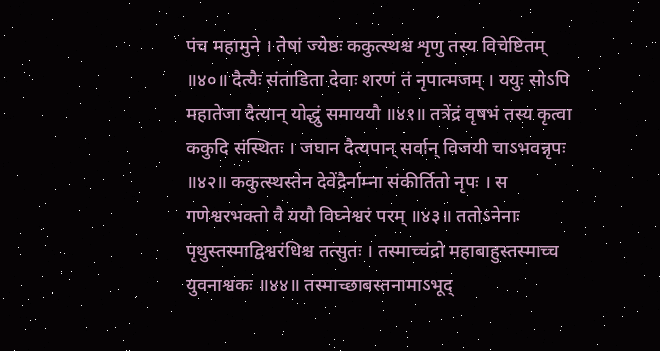पंच महामुने । तेषां ज्येष्ठः ककुत्स्थश्च शृणु तस्य विचेष्टितम् ॥४०॥ दैत्यैः संताडिता देवाः शरणं तं नृपात्मजम् । ययुः सोऽपि महातेजा दैत्यान् योद्धुं समाययौ ॥४१॥ तत्रेंद्रं वृषभं तस्य कृत्वा ककुदि संस्थितः । जघान दैत्यपान् सर्वान् विजयी चाऽभवन्नृपः ॥४२॥ ककुत्स्थस्तेन देवेंद्रैर्नाम्ना संकीर्तितो नृपः । स गणेश्वरभक्तो वै ययौ विघ्नेश्वरं परम् ॥४३॥ ततोऽनेनाः पृथुस्तस्माद्विश्वरंधिश्च तत्सुतः । तस्माच्चंद्रो महाबाहुस्तस्माच्च युवनाश्वकः ॥४४॥ तस्माच्छाबस्तनामाऽभूद्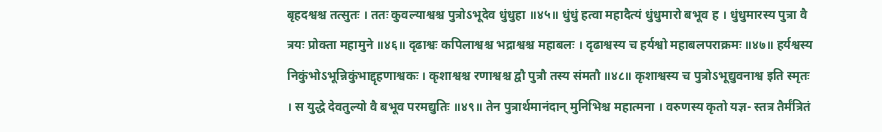बृहदश्वश्च तत्सुतः । ततः कुवल्याश्वश्च पुत्रोऽभूदेव धुंधुहा ॥४५॥ धुंधुं हत्वा महादैत्यं धुंधुमारो बभूव ह । धुंधुमारस्य पुत्रा वै त्रयः प्रोक्ता महामुने ॥४६॥ दृढाश्वः कपिलाश्वश्च भद्राश्वश्च महाबलः । दृढाश्वस्य च हर्यश्वो महाबलपराक्रमः ॥४७॥ हर्यश्वस्य निकुंभोऽभून्निकुंभाद्दृहणाश्वकः । कृशाश्वश्च रणाश्वश्च द्वौ पुत्रौ तस्य संमतौ ॥४८॥ कृशाश्वस्य च पुत्रोऽभूद्युवनाश्व इति स्मृतः । स युद्धे देवतुल्यो वै बभूव परमद्युतिः ॥४९॥ तेन पुत्रार्थमानंदान् मुनिभिश्च महात्मना । वरुणस्य कृतो यज्ञ- स्तत्र तैर्मंत्रितं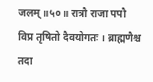जलम् ॥५०॥ रात्रौ राजा पपौ विप्र तृषितो दैवयोगतः । ब्राह्मणैश्च तदा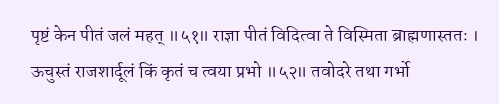पृष्टं केन पीतं जलं महत् ॥५१॥ राज्ञा पीतं विदित्वा ते विस्मिता ब्राह्मणास्ततः । ऊचुस्तं राजशार्दूलं किं कृतं च त्वया प्रभो ॥५२॥ तवोदरे तथा गर्भो